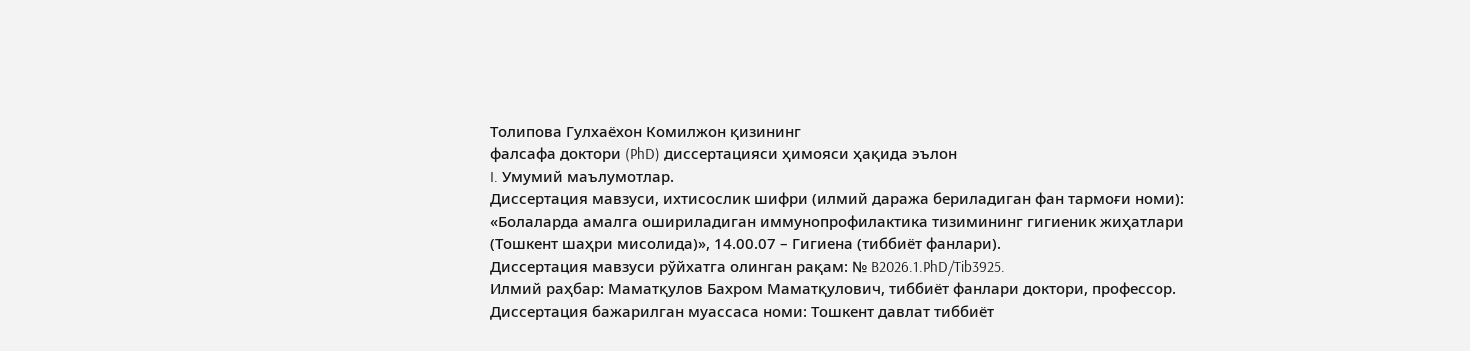Толипова Гулхаёхон Комилжон қизининг
фалсафа доктори (PhD) диссертацияси ҳимояси ҳақида эълон
I. Умумий маълумотлар.
Диссертация мавзуси, ихтисослик шифри (илмий даража бериладиган фан тармоғи номи): «Болаларда амалга ошириладиган иммунопрофилактика тизимининг гигиеник жиҳатлари (Тошкент шаҳри мисолида)», 14.00.07 – Гигиена (тиббиёт фанлари).
Диссертация мавзуси рўйхатга олинган рақам: № B2026.1.PhD/Tib3925.
Илмий раҳбар: Маматқулов Бахром Маматқулович, тиббиёт фанлари доктори, профессор.
Диссертация бажарилган муассаса номи: Тошкент давлат тиббиёт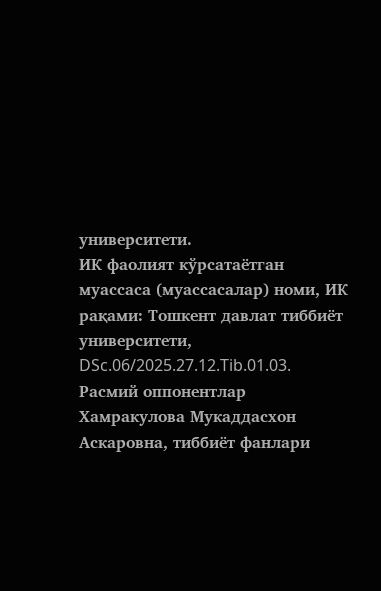университети.
ИК фаолият кўрсатаётган муассаса (муассасалар) номи, ИК рақами: Тошкент давлат тиббиёт университети, DSc.06/2025.27.12.Tib.01.03.
Расмий оппонентлар Хамракулова Мукаддасхон Аскаровна, тиббиёт фанлари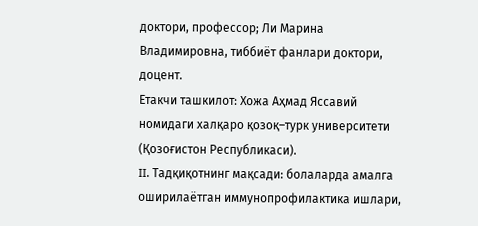доктори, профессор; Ли Марина Владимировна, тиббиёт фанлари доктори, доцент.
Етакчи ташкилот: Хожа Аҳмад Яссавий номидаги халқаро қозоқ–турк университети (Қозоғистон Республикаси).
II. Тадқиқотнинг мақсади: болаларда амалга оширилаётган иммунопрофилактика ишлари,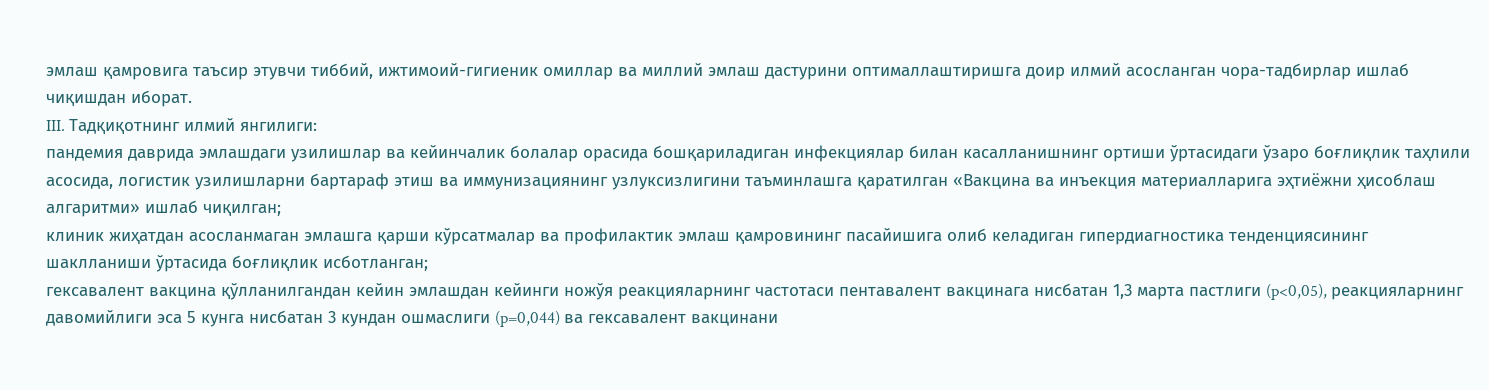эмлаш қамровига таъсир этувчи тиббий, ижтимоий-гигиеник омиллар ва миллий эмлаш дастурини оптималлаштиришга доир илмий асосланган чора-тадбирлар ишлаб чиқишдан иборат.
III. Тадқиқотнинг илмий янгилиги:
пандемия даврида эмлашдаги узилишлар ва кейинчалик болалар орасида бошқариладиган инфекциялар билан касалланишнинг ортиши ўртасидаги ўзаро боғлиқлик таҳлили асосида, логистик узилишларни бартараф этиш ва иммунизациянинг узлуксизлигини таъминлашга қаратилган «Вакцина ва инъекция материалларига эҳтиёжни ҳисоблаш алгаритми» ишлаб чиқилган;
клиник жиҳатдан асосланмаган эмлашга қарши кўрсатмалар ва профилактик эмлаш қамровининг пасайишига олиб келадиган гипердиагностика тенденциясининг шаклланиши ўртасида боғлиқлик исботланган;
гексавалент вакцина қўлланилгандан кейин эмлашдан кейинги ножўя реакцияларнинг частотаси пентавалент вакцинага нисбатан 1,3 марта пастлиги (p<0,05), реакцияларнинг давомийлиги эса 5 кунга нисбатан 3 кундан ошмаслиги (p=0,044) ва гексавалент вакцинани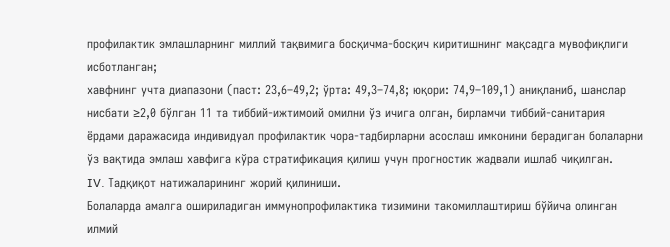профилактик эмлашларнинг миллий тақвимига босқичма-босқич киритишнинг мақсадга мувофиқлиги исботланган;
хавфнинг учта диапазони (паст: 23,6–49,2; ўрта: 49,3–74,8; юқори: 74,9–109,1) аниқланиб, шанслар нисбати ≥2,0 бўлган 11 та тиббий-ижтимоий омилни ўз ичига олган, бирламчи тиббий-санитария ёрдами даражасида индивидуал профилактик чора-тадбирларни асослаш имконини берадиган болаларни ўз вақтида эмлаш хавфига кўра стратификация қилиш учун прогностик жадвали ишлаб чиқилган.
IV. Тадқиқот натижаларининг жорий қилиниши.
Болаларда амалга ошириладиган иммунопрофилактика тизимини такомиллаштириш бўйича олинган илмий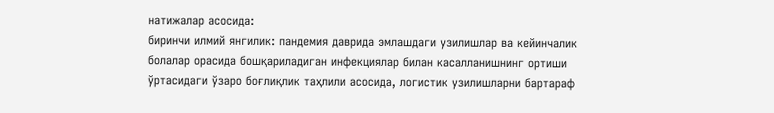натижалар асосида:
биринчи илмий янгилик: пандемия даврида эмлашдаги узилишлар ва кейинчалик болалар орасида бошқариладиган инфекциялар билан касалланишнинг ортиши ўртасидаги ўзаро боғлиқлик таҳлили асосида, логистик узилишларни бартараф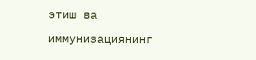этиш ва иммунизациянинг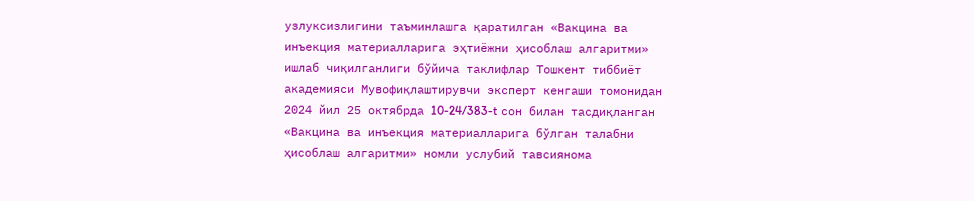узлуксизлигини таъминлашга қаратилган «Вакцина ва инъекция материалларига эҳтиёжни ҳисоблаш алгаритми» ишлаб чиқилганлиги бўйича таклифлар Тошкент тиббиёт академияси Мувофиқлаштирувчи эксперт кенгаши томонидан 2024 йил 25 октябрда 10-24/383-t сон билан тасдиқланган «Вакцина ва инъекция материалларига бўлган талабни ҳисоблаш алгаритми» номли услубий тавсиянома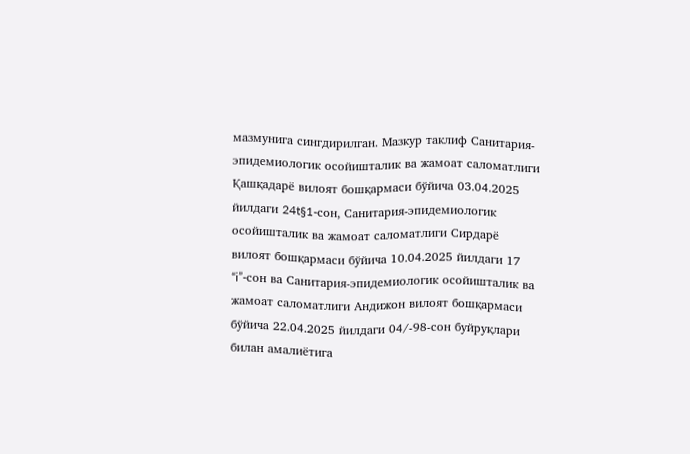мазмунига сингдирилган. Мазкур таклиф Санитария-эпидемиологик осойишталик ва жамоат саломатлиги Қашқадарё вилоят бошқармаси бўйича 03.04.2025 йилдаги 24t§1-сон, Санитария-эпидемиологик осойишталик ва жамоат саломатлиги Сирдарё вилоят бошқармаси бўйича 10.04.2025 йилдаги 17 “i”-сон ва Санитария-эпидемиологик осойишталик ва жамоат саломатлиги Андижон вилоят бошқармаси бўйича 22.04.2025 йилдаги 04/-98-сон буйруқлари билан амалиётига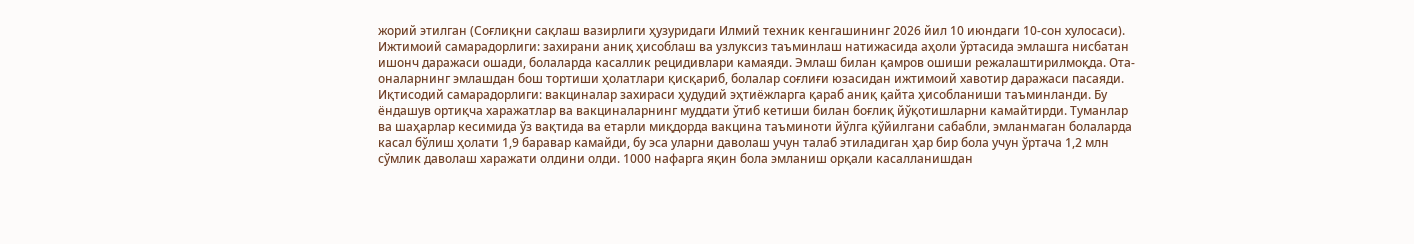жорий этилган (Соғлиқни сақлаш вазирлиги ҳузуридаги Илмий техник кенгашининг 2026 йил 10 июндаги 10-сон хулосаси). Ижтимоий самарадорлиги: захирани аниқ ҳисоблаш ва узлуксиз таъминлаш натижасида аҳоли ўртасида эмлашга нисбатан ишонч даражаси ошади, болаларда касаллик рецидивлари камаяди. Эмлаш билан қамров ошиши режалаштирилмоқда. Ота-оналарнинг эмлашдан бош тортиши ҳолатлари қисқариб, болалар соғлиғи юзасидан ижтимоий хавотир даражаси пасаяди. Иқтисодий самарадорлиги: вакциналар захираси ҳудудий эҳтиёжларга қараб аниқ қайта ҳисобланиши таъминланди. Бу ёндашув ортиқча харажатлар ва вакциналарнинг муддати ўтиб кетиши билан боғлиқ йўқотишларни камайтирди. Туманлар ва шаҳарлар кесимида ўз вақтида ва етарли миқдорда вакцина таъминоти йўлга қўйилгани сабабли, эмланмаган болаларда касал бўлиш ҳолати 1,9 баравар камайди, бу эса уларни даволаш учун талаб этиладиган ҳар бир бола учун ўртача 1,2 млн сўмлик даволаш харажати олдини олди. 1000 нафарга яқин бола эмланиш орқали касалланишдан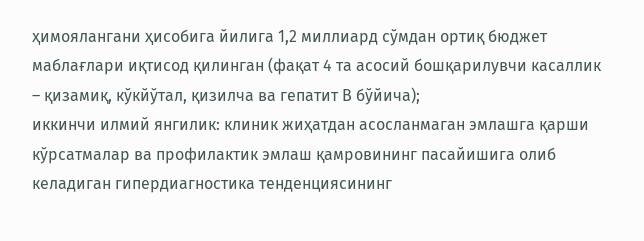ҳимоялангани ҳисобига йилига 1,2 миллиард сўмдан ортиқ бюджет маблағлари иқтисод қилинган (фақат 4 та асосий бошқарилувчи касаллик – қизамиқ, кўкйўтал, қизилча ва гепатит В бўйича);
иккинчи илмий янгилик: клиник жиҳатдан асосланмаган эмлашга қарши кўрсатмалар ва профилактик эмлаш қамровининг пасайишига олиб келадиган гипердиагностика тенденциясининг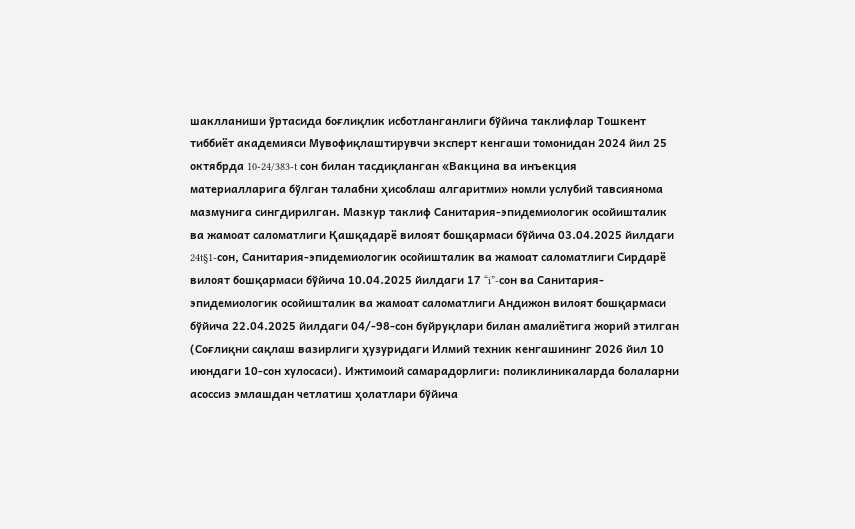шаклланиши ўртасида боғлиқлик исботланганлиги бўйича таклифлар Тошкент тиббиёт академияси Мувофиқлаштирувчи эксперт кенгаши томонидан 2024 йил 25 октябрда 10-24/383-t сон билан тасдиқланган «Вакцина ва инъекция материалларига бўлган талабни ҳисоблаш алгаритми» номли услубий тавсиянома мазмунига сингдирилган. Мазкур таклиф Санитария-эпидемиологик осойишталик ва жамоат саломатлиги Қашқадарё вилоят бошқармаси бўйича 03.04.2025 йилдаги 24t§1-сон, Санитария-эпидемиологик осойишталик ва жамоат саломатлиги Сирдарё вилоят бошқармаси бўйича 10.04.2025 йилдаги 17 “i”-сон ва Санитария-эпидемиологик осойишталик ва жамоат саломатлиги Андижон вилоят бошқармаси бўйича 22.04.2025 йилдаги 04/-98-сон буйруқлари билан амалиётига жорий этилган (Соғлиқни сақлаш вазирлиги ҳузуридаги Илмий техник кенгашининг 2026 йил 10 июндаги 10-сон хулосаси). Ижтимоий самарадорлиги: поликлиникаларда болаларни асоссиз эмлашдан четлатиш ҳолатлари бўйича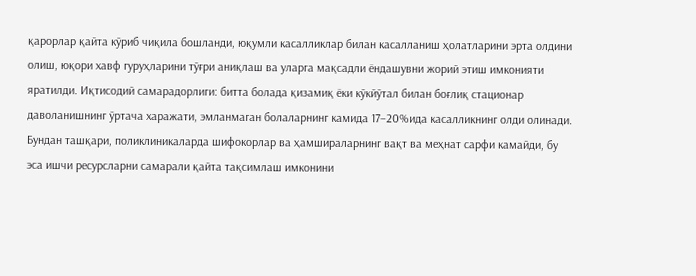қарорлар қайта кўриб чиқила бошланди, юқумли касалликлар билан касалланиш ҳолатларини эрта олдини олиш, юқори хавф гуруҳларини тўғри аниқлаш ва уларга мақсадли ёндашувни жорий этиш имконияти яратилди. Иқтисодий самарадорлиги: битта болада қизамиқ ёки кўкйўтал билан боғлиқ стационар даволанишнинг ўртача харажати, эмланмаган болаларнинг камида 17–20%ида касалликнинг олди олинади. Бундан ташқари, поликлиникаларда шифокорлар ва ҳамшираларнинг вақт ва меҳнат сарфи камайди, бу эса ишчи ресурсларни самарали қайта тақсимлаш имконини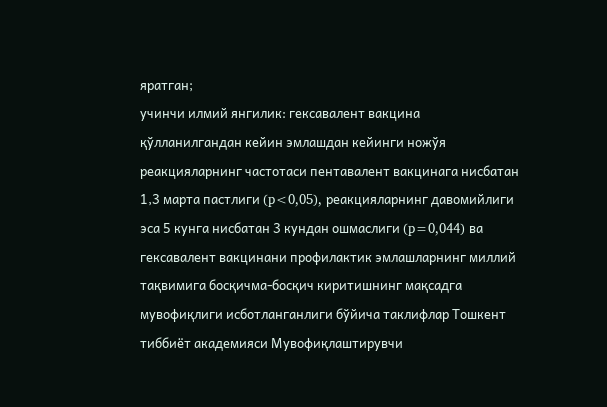яратган;
учинчи илмий янгилик: гексавалент вакцина қўлланилгандан кейин эмлашдан кейинги ножўя реакцияларнинг частотаси пентавалент вакцинага нисбатан 1,3 марта пастлиги (p<0,05), реакцияларнинг давомийлиги эса 5 кунга нисбатан 3 кундан ошмаслиги (p=0,044) ва гексавалент вакцинани профилактик эмлашларнинг миллий тақвимига босқичма-босқич киритишнинг мақсадга мувофиқлиги исботланганлиги бўйича таклифлар Тошкент тиббиёт академияси Мувофиқлаштирувчи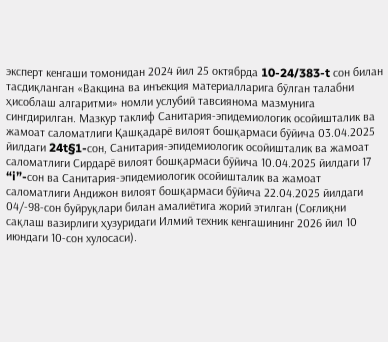эксперт кенгаши томонидан 2024 йил 25 октябрда 10-24/383-t сон билан тасдиқланган «Вакцина ва инъекция материалларига бўлган талабни ҳисоблаш алгаритми» номли услубий тавсиянома мазмунига сингдирилган. Мазкур таклиф Санитария-эпидемиологик осойишталик ва жамоат саломатлиги Қашқадарё вилоят бошқармаси бўйича 03.04.2025 йилдаги 24t§1-сон, Санитария-эпидемиологик осойишталик ва жамоат саломатлиги Сирдарё вилоят бошқармаси бўйича 10.04.2025 йилдаги 17 “i”-сон ва Санитария-эпидемиологик осойишталик ва жамоат саломатлиги Андижон вилоят бошқармаси бўйича 22.04.2025 йилдаги 04/-98-сон буйруқлари билан амалиётига жорий этилган (Соғлиқни сақлаш вазирлиги ҳузуридаги Илмий техник кенгашининг 2026 йил 10 июндаги 10-сон хулосаси).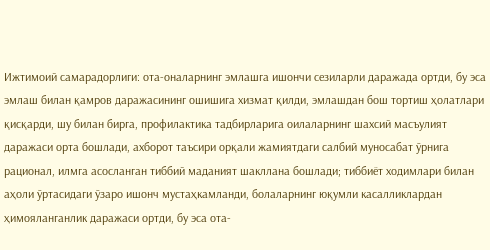Ижтимоий самарадорлиги: ота-оналарнинг эмлашга ишончи сезиларли даражада ортди, бу эса эмлаш билан қамров даражасининг ошишига хизмат қилди, эмлашдан бош тортиш ҳолатлари қисқарди, шу билан бирга, профилактика тадбирларига оилаларнинг шахсий масъулият даражаси орта бошлади, ахборот таъсири орқали жамиятдаги салбий муносабат ўрнига рационал, илмга асосланган тиббий маданият шакллана бошлади; тиббиёт ходимлари билан аҳоли ўртасидаги ўзаро ишонч мустаҳкамланди, болаларнинг юқумли касалликлардан ҳимояланганлик даражаси ортди, бу эса ота-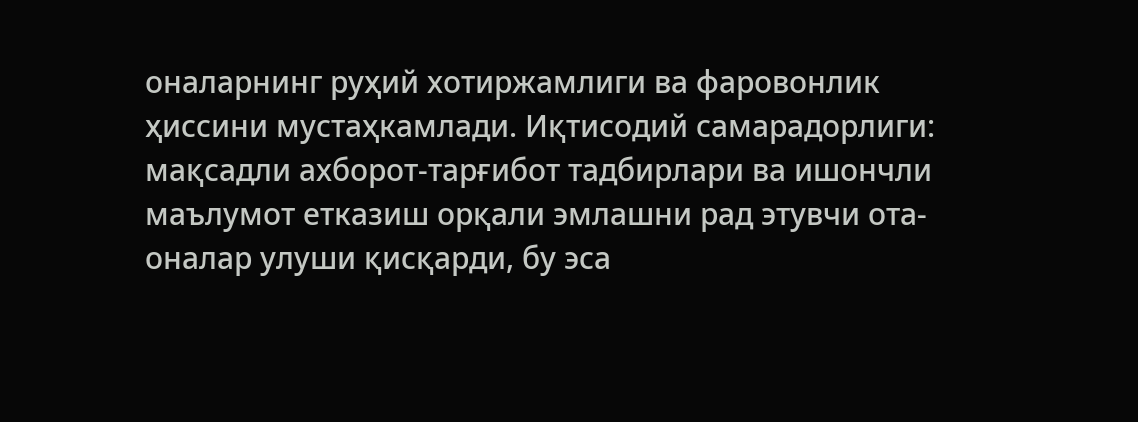оналарнинг руҳий хотиржамлиги ва фаровонлик ҳиссини мустаҳкамлади. Иқтисодий самарадорлиги: мақсадли ахборот-тарғибот тадбирлари ва ишончли маълумот етказиш орқали эмлашни рад этувчи ота-оналар улуши қисқарди, бу эса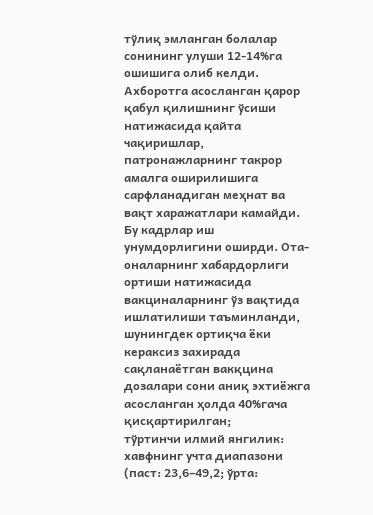тўлиқ эмланган болалар сонининг улуши 12-14%га ошишига олиб келди. Ахборотга асосланган қарор қабул қилишнинг ўсиши натижасида қайта чақиришлар, патронажларнинг такрор амалга оширилишига сарфланадиган меҳнат ва вақт харажатлари камайди. Бу кадрлар иш унумдорлигини оширди. Ота-оналарнинг хабардорлиги ортиши натижасида вакциналарнинг ўз вақтида ишлатилиши таъминланди, шунингдек ортиқча ёки кераксиз захирада сақланаётган вакқцина дозалари сони аниқ эхтиёжга асосланган ҳолда 40%гача қисқартирилган;
тўртинчи илмий янгилик: хавфнинг учта диапазони (паст: 23,6–49,2; ўрта: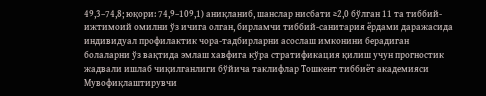49,3–74,8; юқори: 74,9–109,1) аниқланиб, шанслар нисбати ≥2,0 бўлган 11 та тиббий-ижтимоий омилни ўз ичига олган, бирламчи тиббий-санитария ёрдами даражасида индивидуал профилактик чора-тадбирларни асослаш имконини берадиган болаларни ўз вақтида эмлаш хавфига кўра стратификация қилиш учун прогностик жадвали ишлаб чиқилганлиги бўйича таклифлар Тошкент тиббиёт академияси Мувофиқлаштирувчи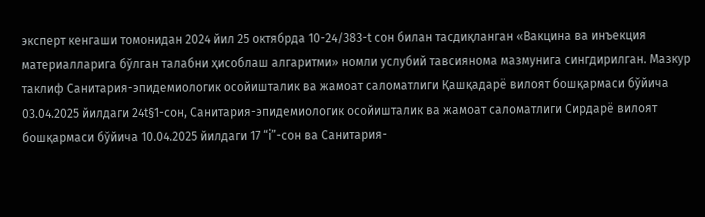эксперт кенгаши томонидан 2024 йил 25 октябрда 10-24/383-t сон билан тасдиқланган «Вакцина ва инъекция материалларига бўлган талабни ҳисоблаш алгаритми» номли услубий тавсиянома мазмунига сингдирилган. Мазкур таклиф Санитария-эпидемиологик осойишталик ва жамоат саломатлиги Қашқадарё вилоят бошқармаси бўйича 03.04.2025 йилдаги 24t§1-сон, Санитария-эпидемиологик осойишталик ва жамоат саломатлиги Сирдарё вилоят бошқармаси бўйича 10.04.2025 йилдаги 17 “i”-сон ва Санитария-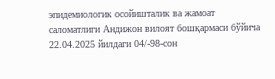эпидемиологик осойишталик ва жамоат саломатлиги Андижон вилоят бошқармаси бўйича 22.04.2025 йилдаги 04/-98-сон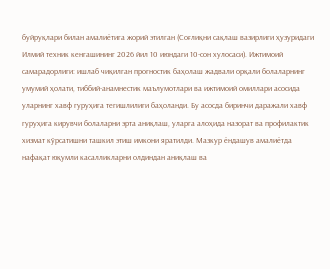буйруқлари билан амалиётига жорий этилган (Соғлиқни сақлаш вазирлиги ҳузуридаги Илмий техник кенгашининг 2026 йил 10 июндаги 10-сон хулосаси). Ижтимоий самарадорлиги: ишлаб чиқилган прогностик баҳолаш жадвали орқали болаларнинг умумий ҳолати, тиббий-анамнестик маълумотлари ва ижтимоий омиллари асосида уларнинг хавф гуруҳига тегишлилиги баҳоланди. Бу асосда биринчи даражали хавф гуруҳига кирувчи болаларни эрта аниқлаш, уларга алоҳида назорат ва профилактик хизмат кўрсатишни ташкил этиш имкони яратилди. Мазкур ёндашув амалиётда нафақат юқумли касалликларни олдиндан аниқлаш ва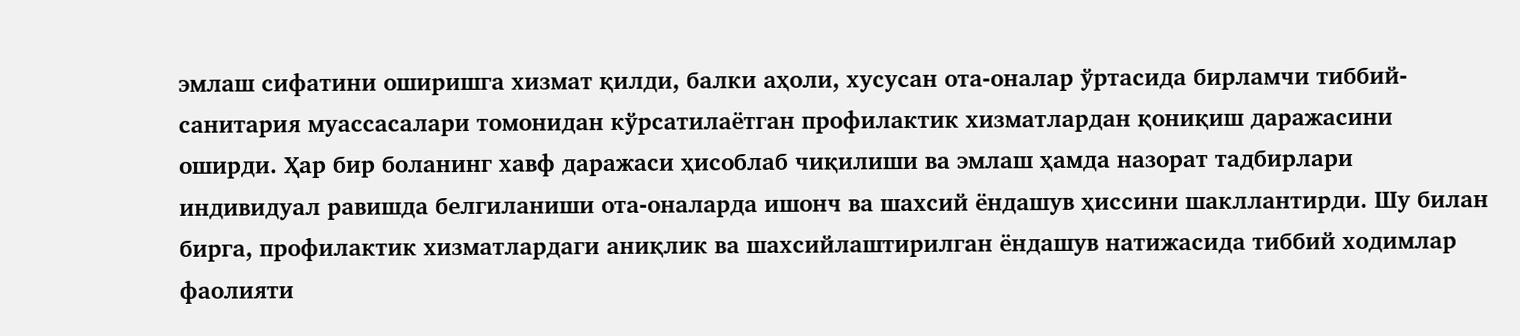эмлаш сифатини оширишга хизмат қилди, балки аҳоли, хусусан ота-оналар ўртасида бирламчи тиббий-санитария муассасалари томонидан кўрсатилаётган профилактик хизматлардан қониқиш даражасини оширди. Ҳар бир боланинг хавф даражаси ҳисоблаб чиқилиши ва эмлаш ҳамда назорат тадбирлари индивидуал равишда белгиланиши ота-оналарда ишонч ва шахсий ёндашув ҳиссини шакллантирди. Шу билан бирга, профилактик хизматлардаги аниқлик ва шахсийлаштирилган ёндашув натижасида тиббий ходимлар фаолияти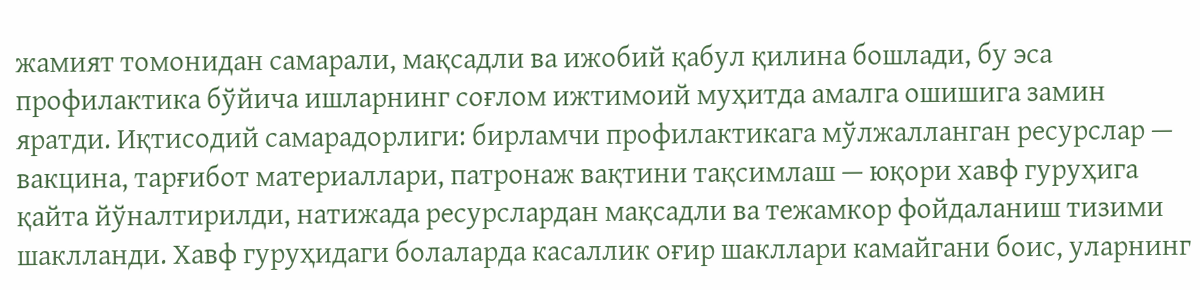жамият томонидан самарали, мақсадли ва ижобий қабул қилина бошлади, бу эса профилактика бўйича ишларнинг соғлом ижтимоий муҳитда амалга ошишига замин яратди. Иқтисодий самарадорлиги: бирламчи профилактикага мўлжалланган ресурслар — вакцина, тарғибот материаллари, патронаж вақтини тақсимлаш — юқори хавф гуруҳига қайта йўналтирилди, натижада ресурслардан мақсадли ва тежамкор фойдаланиш тизими шаклланди. Хавф гуруҳидаги болаларда касаллик оғир шакллари камайгани боис, уларнинг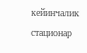кейинчалик стационар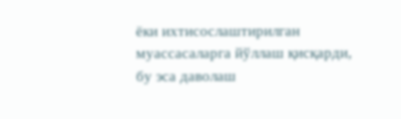ёки ихтисослаштирилган муассасаларга йўллаш қисқарди, бу эса даволаш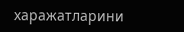харажатларини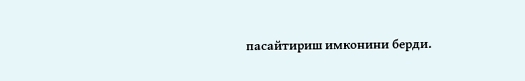пасайтириш имконини берди.